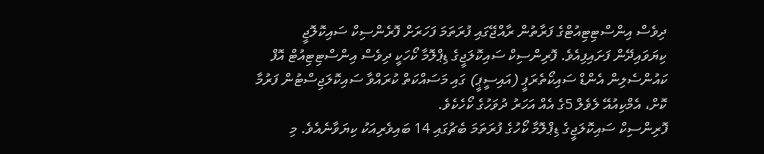ދިވެސް އިންސްޓިޓިއުޓްގެ ފަރާތުން ރާއްޖޭގައި ފުރަތަމަ ފަހަރަށް ފޮރެންސިކް ސައިކޮލޮޖީ ކިޔަވައިދޭން ފަށައިފިއެވެ. ފޮރިންސިކް ސައިކޮލަޖީގެ ޑިޕްލޮމާ ކޯހަކީ ދިވެސް އިންސްޓިޓިއުޓް އޮފް ކައުންސެލިން އެންޑް ސައިކޯތެރަޕީ (އައިސީޕީ) ގައި މަސައްކަތް ކުރައްވާ ސައިކޮލަޖިސްޓުން ފަރުމާ ކޮށް، އެމްކިއުއޭ ލެވެލް 5ގެ އެއް އަހަރު ދުވަހުގެ ކޯހެކެވެ.
ފޮރިންސިކް ސައިކޮލަޖީގެ ޑިޕްލޮމާ ކޯހުގެ ފުރަތަމަ ބެޗުގައި 14 ބައިވެރިއަކު ކިޔަވާނެއެވެ. މި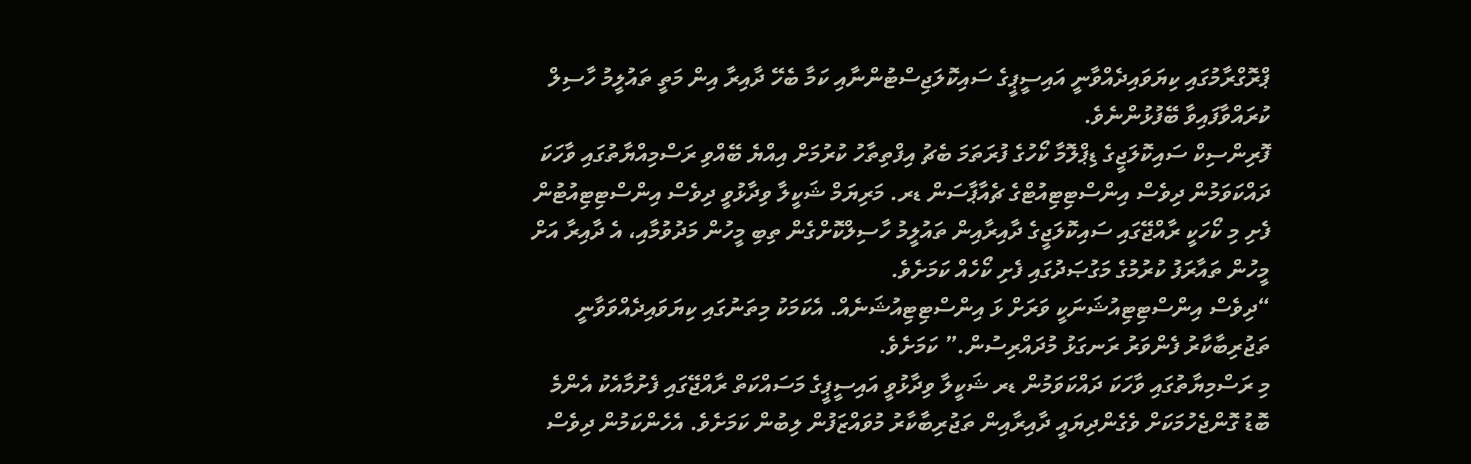ޕްރޮގްރާމުގައި ކިޔަވައިދެއްވާނީ އައިސީޕީގެ ސައިކޮލަޖިސްޓުންނާއި ކަމާ ބެހޭ ދާއިރާ އިން މަތީ ތައުލީމު ހާސިލް ކުރައްވާފައިވާ ބޭފުޅުންނެވެ.
ފޮރިންސިކް ސައިކޮލަޖީގެ ޑިޕްލޮމާ ކޯހުގެ ފުރަތަމަ ބެޗު އިފްތިތާހު ކުރުމަށް އިއްޔެ ބޭއްވި ރަސްމިއްޔާތުގައި ވާހަކަ ދައްކަވަމުން ދިވެސް އިންސްޓިޓިއުޓްގެ ޗެއާޕާސަން ޑރ. މަރިޔަމް ޝަކީލާ ވިދާޅުވީ ދިވެސް އިންސްޓިޓިއުޓުން ފެށި މި ކޯހަކީ ރާއްޖޭގައި ސައިކޮލަޖީގެ ދާއިރާއިން ތައުލީމު ހާސިލްކޮށްގެން ތިބި މީހުން މަދުވުމާއި، އެ ދާއިރާ އަށް މީހުން ތައާރަފު ކުރުމުގެ މަގުޞަދުގައި ފެށި ކޯހެއް ކަމަށެވެ.
“ދިވެސް އިންސްޓިޓިއުޝަނަކީ ވަރަށް ޅަ އިންސްޓިޓިއުޝަނެއް. އެކަމަކު މިތަނުގައި ކިޔަވައިދެއްވަވާނީ ތަޖުރިބާކާރު ފެންވަރު ރަނގަޅު މުދައްރިސުން.” ކަމަށެވެ.
މި ރަސްމިޔާތުގައި ވާހަކަ ދައްކަވަމުން ޑރ ޝަކީލާ ވިދާޅުވީ އައިސީޕީގެ މަސައްކަތް ރާއްޖޭގައި ފެށުމާއެކު އެންމެ ބޮޑު ގޮންޖެހުމަކަށް ވެގެންދިޔައީ ދާއިރާއިން ތަޖުރިބާކާރު މުވައްޒަފުން ލިބުން ކަމަށެވެ. އެހެންކަމުން ދިވެސް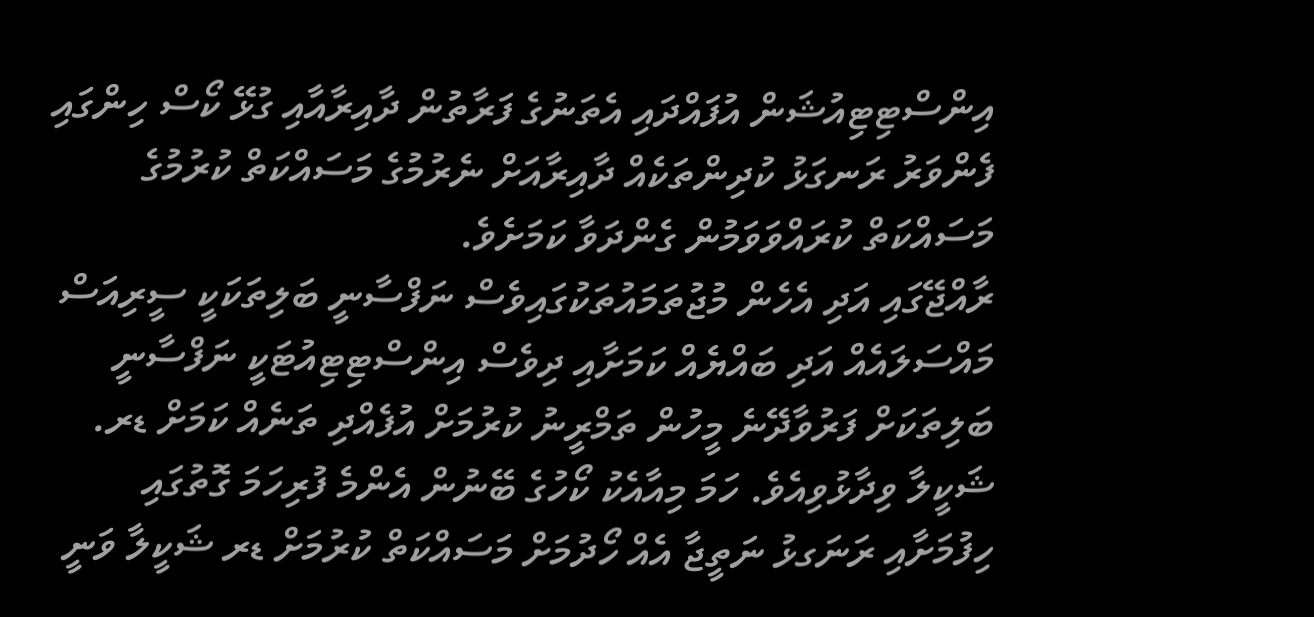އިންސްޓިޓިއުޝަން އުފައްދައި އެތަނުގެ ފަރާތުން ދާއިރާއާއި ގުޅޭ ކޯސް ހިންގައި ފެންވަރު ރަނގަޅު ކުދިންތަކެއް ދާއިރާއަށް ނެރުމުގެ މަސައްކަތް ކުރުމުގެ މަސައްކަތް ކުރައްވަވަމުން ގެންދަވާ ކަމަށެވެ.
ރާއްޖޭގައި އަދި އެހެން މުޖުތަމައުތަކުގައިވެސް ނަފްސާނީ ބަލިތަކަކީ ސީރިއަސް މައްސަލައެއް އަދި ބައްޔެއް ކަމަށާއި ދިވެސް އިންސްޓިޓިއުޓަކީ ނަފްސާނީ ބަލިތަކަށް ފަރުވާދޭނެ މީހުން ތަމްރީނު ކުރުމަށް އުފެއްދި ތަނެއް ކަމަށް ޑރ. ޝަކީލާ ވިދާޅުވިއެވެ. ހަމަ މިއާއެކު ކޯހުގެ ބޭނުން އެންމެ ފުރިހަމަ ގޮތުގައި ހިފުމަށާއި ރަނަގޅު ނަތީޖާ އެއް ހޯދުމަށް މަސައްކަތް ކުރުމަށް ޑރ ޝަކީލާ ވަނީ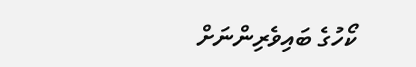ކޯހުގެ ބައިވެރިންނަށް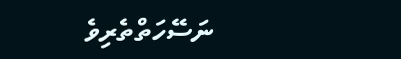ނަސޭހަތްތެރިވެ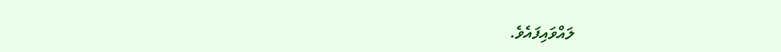ލައްވައިފައެވެ.